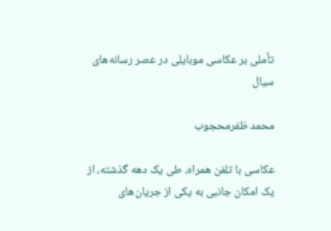تأملی بر عکاسی موبایلی در عصر رسانه‌های سیال

محمد ظفرمحجوب

عکاسی با تلفن همراه، طی یک دهه گذشته، از یک امکان جانبی به یکی از جریان‌های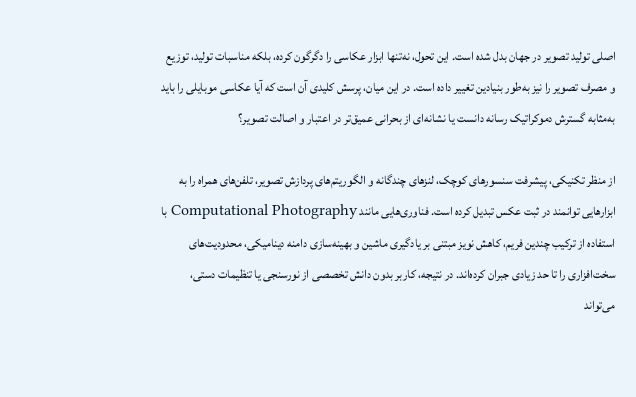اصلی تولید تصویر در جهان بدل شده است. این تحول، نه‌تنها ابزار عکاسی را دگرگون کرده، بلکه مناسبات تولید، توزیع و مصرف تصویر را نیز به‌طور بنیادین تغییر داده است. در این میان، پرسش کلیدی آن است که آیا عکاسی موبایلی را باید به‌مثابه گسترش دموکراتیک رسانه دانست یا نشانه‌ای از بحرانی عمیق‌تر در اعتبار و اصالت تصویر؟

از منظر تکنیکی، پیشرفت سنسورهای کوچک، لنزهای چندگانه و الگوریتم‌های پردازش تصویر، تلفن‌های همراه را به ابزارهایی توانمند در ثبت عکس تبدیل کرده است. فناوری‌هایی مانند Computational Photography با استفاده از ترکیب چندین فریم، کاهش نویز مبتنی بر یادگیری ماشین و بهینه‌سازی دامنه دینامیکی، محدودیت‌های سخت‌افزاری را تا حد زیادی جبران کرده‌اند. در نتیجه، کاربر بدون دانش تخصصی از نورسنجی یا تنظیمات دستی، می‌تواند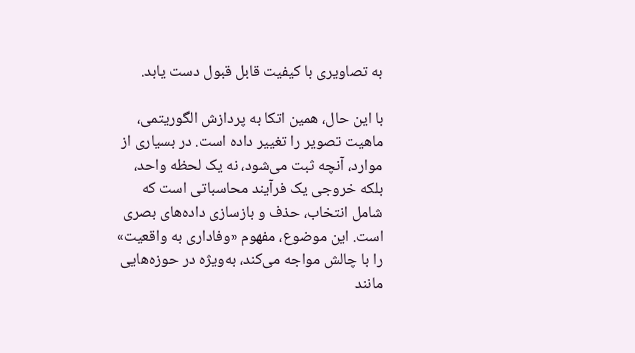به تصاویری با کیفیت قابل قبول دست یابد.

با این حال، همین اتکا به پردازش الگوریتمی، ماهیت تصویر را تغییر داده است. در بسیاری از موارد، آنچه ثبت می‌شود، نه یک لحظه واحد، بلکه خروجی یک فرآیند محاسباتی است که شامل انتخاب، حذف و بازسازی داده‌های بصری است. این موضوع، مفهوم «وفاداری به واقعیت» را با چالش مواجه می‌کند، به‌ویژه در حوزه‌هایی مانند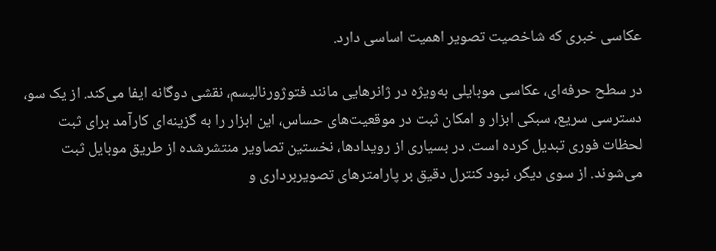عکاسی خبری که شاخصیت تصویر اهمیت اساسی دارد.

در سطح حرفه‌ای، عکاسی موبایلی به‌ویژه در ژانرهایی مانند فتوژورنالیسم، نقشی دوگانه ایفا می‌کند. از یک سو، دسترسی سریع، سبکی ابزار و امکان ثبت در موقعیت‌های حساس، این ابزار را به گزینه‌ای کارآمد برای ثبت لحظات فوری تبدیل کرده است. در بسیاری از رویدادها، نخستین تصاویر منتشرشده از طریق موبایل ثبت می‌شوند. از سوی دیگر، نبود کنترل دقیق بر پارامترهای تصویربرداری و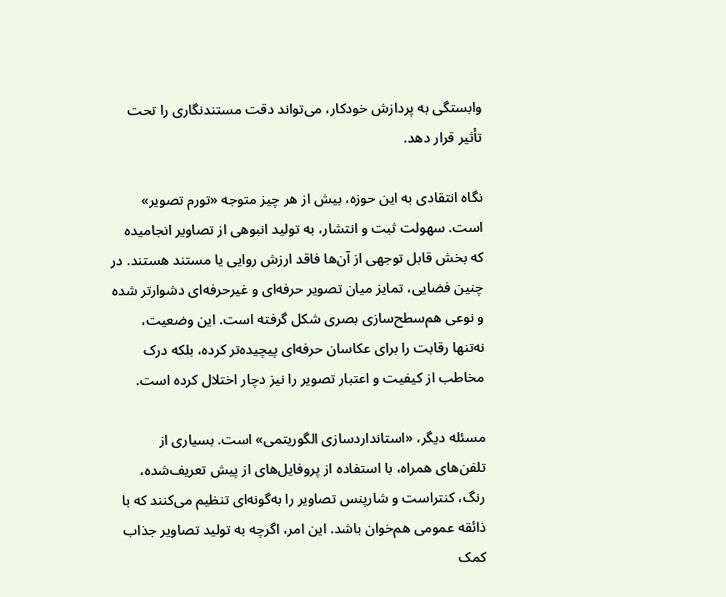وابستگی به پردازش خودکار، می‌تواند دقت مستندنگاری را تحت تأثیر قرار دهد.

نگاه انتقادی به این حوزه، بیش از هر چیز متوجه «تورم تصویر» است. سهولت ثبت و انتشار، به تولید انبوهی از تصاویر انجامیده که بخش قابل توجهی از آن‌ها فاقد ارزش روایی یا مستند هستند. در چنین فضایی، تمایز میان تصویر حرفه‌ای و غیرحرفه‌ای دشوارتر شده و نوعی هم‌سطح‌سازی بصری شکل گرفته است. این وضعیت، نه‌تنها رقابت را برای عکاسان حرفه‌ای پیچیده‌تر کرده، بلکه درک مخاطب از کیفیت و اعتبار تصویر را نیز دچار اختلال کرده است.

مسئله دیگر، «استانداردسازی الگوریتمی» است. بسیاری از تلفن‌های همراه، با استفاده از پروفایل‌های از پیش تعریف‌شده، رنگ، کنتراست و شارپنس تصاویر را به‌گونه‌ای تنظیم می‌کنند که با ذائقه عمومی هم‌خوان باشد. این امر، اگرچه به تولید تصاویر جذاب کمک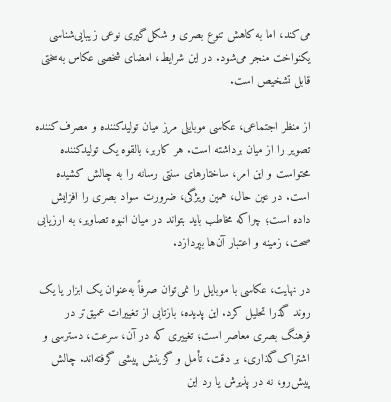می‌کند، اما به کاهش تنوع بصری و شکل‌گیری نوعی زیبایی‌شناسی یکنواخت منجر می‌شود. در این شرایط، امضای شخصی عکاس به‌سختی قابل تشخیص است.

از منظر اجتماعی، عکاسی موبایلی مرز میان تولیدکننده و مصرف‌کننده تصویر را از میان برداشته است. هر کاربر، بالقوه یک تولیدکننده محتواست و این امر، ساختارهای سنتی رسانه را به چالش کشیده است. در عین حال، همین ویژگی، ضرورت سواد بصری را افزایش داده است؛ چراکه مخاطب باید بتواند در میان انبوه تصاویر، به ارزیابی صحت، زمینه و اعتبار آن‌ها بپردازد.

در نهایت، عکاسی با موبایل را نمی‌توان صرفاً به‌عنوان یک ابزار یا یک روند گذرا تحلیل کرد. این پدیده، بازتابی از تغییرات عمیق‌تر در فرهنگ بصری معاصر است؛ تغییری که در آن، سرعت، دسترسی و اشتراک‌گذاری، بر دقت، تأمل و گزینش پیشی گرفته‌اند. چالش پیش‌رو، نه در پذیرش یا رد این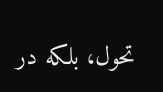تحول، بلکه در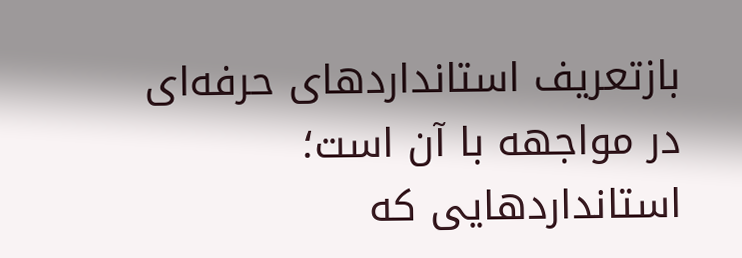بازتعریف استانداردهای حرفه‌ای در مواجهه با آن است؛ استانداردهایی که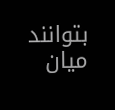بتوانند میان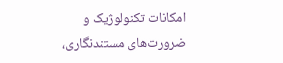امکانات تکنولوژیک و ضرورت‌های مستندنگاری،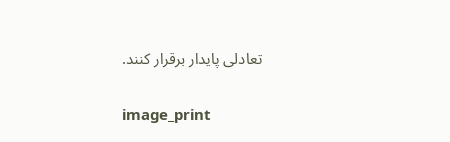تعادلی پایدار برقرار کنند.

image_print